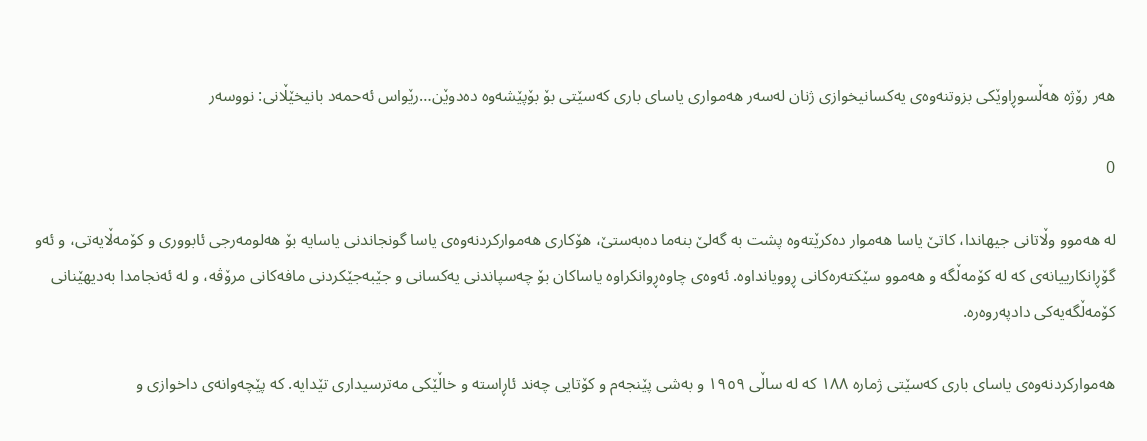هەر رۆژە هەڵسوڕاوێکی بزوتنەوەی یەکسانیخوازی ژنان لەسەر هەمواری یاسای باری کەسێتی بۆ بۆپێشەوە دەدوێن…رێواس ئەحمەد بانیخێڵانی: نووسەر

0

لە هەموو وڵاتانی جیهاندا، کاتێ یاسا هەموار دەکرێتەوە پشت بە گەلێ بنەما دەبەستێ، هۆکاری هەموارکردنەوەی یاسا گونجاندنی یاسایە بۆ هەلومەرجی ئابووری و کۆمەڵایەتی، و ئەو گۆڕانکارییانەی کە لە کۆمەڵگە و هەموو سێکتەرەکانی ڕوویانداوە. ئەوەی چاوەڕوانکراوە یاساکان بۆ چەسپاندنی یەکسانی و جێبەجێکردنی مافەکانی مرۆڤە، و لە ئەنجامدا بەدیهێنانی کۆمەڵگەیەکی دادپەروەرە.

هەموارکردنەوەی یاسای باری کەسێتی ژمارە ١٨٨ کە لە ساڵی ١٩٥٩ و بەشی پێنجەم و کۆتایی چەند ئاڕاستە و خاڵێکی مەترسیداری تێدایە. کە پێچەوانەی داخوازی و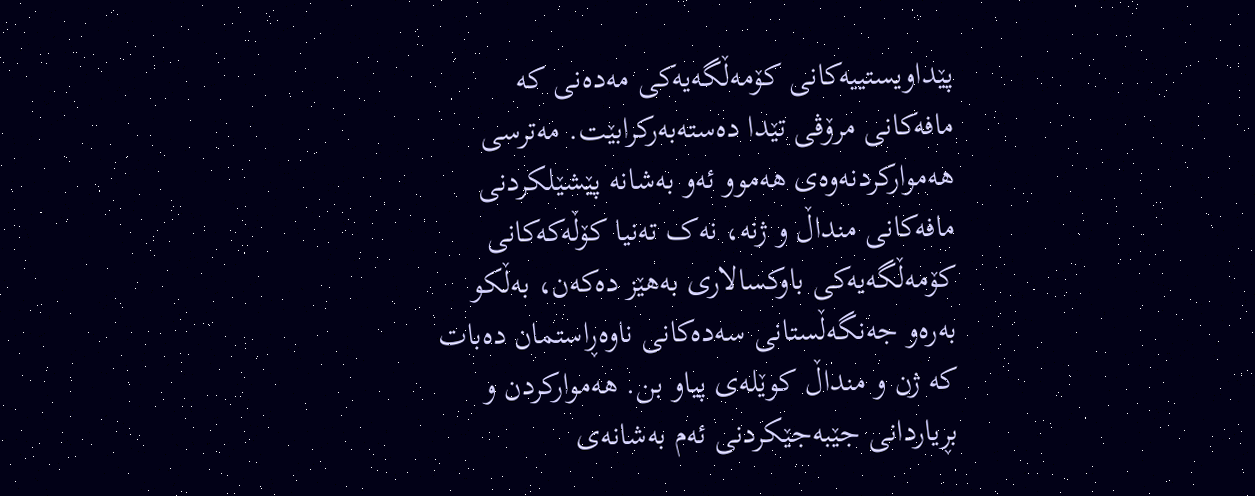پێداویستییەکانی کۆمەڵگەیەکی مەدەنی کە مافەکانی مرۆڤی تێدا دەستەبەرکرابێت. مەترسی هەموارکردنەوەی هەموو ئەو بەشانە پێشێلکردنی مافەکانی منداڵ و ژنە، نەک تەنیا کۆڵەکەکانی کۆمەڵگەیەکی باوکسالاری بەهێز دەکەن، بەڵکو بەرەو جەنگەڵستانی سەدەکانی ناوەڕاستمان دەبات کە ژن و منداڵ کوێلەی پیاو بن. هەموارکردن و بڕیاردانی جێبەجێکردنی ئەم بەشانەی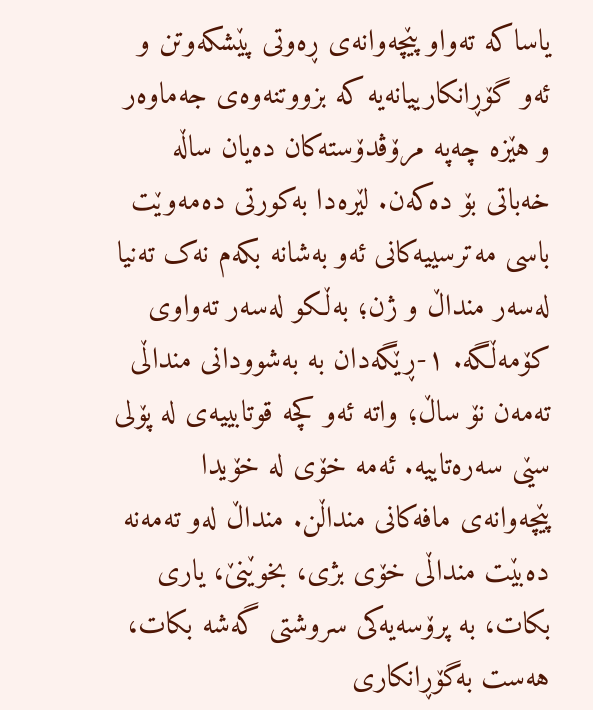یاساکە تەواو پێچەوانەی ڕەوتی پێشکەوتن و ئەو گۆڕانکارییانەیە کە بزووتنەوەی جەماوەر و هێزە چەپە مرۆڤدۆستەکان دەیان ساڵە خەباتی بۆ دەکەن. لێرەدا بەکورتی دەمەوێت باسی مەترسییەکانی ئەو بەشانە بکەم نەک تەنیا لەسەر منداڵ و ژن؛ بەڵکو لەسەر تەواوی کۆمەڵگە. ١-ڕێگەدان بە بەشوودانی منداڵی تەمەن نۆ ساڵ؛ واتە ئەو کچە قوتابییەی لە پۆلی سێی سەرەتاییە. ئەمە خۆی لە خۆیدا پێچەوانەی مافەکانی منداڵن. منداڵ لەو تەمەنە دەبێت منداڵی خۆی بژی، بخوێنێ، یاری بکات، بە پرۆسەیەکی سروشتی گەشە بکات، هەست بەگۆڕانکاری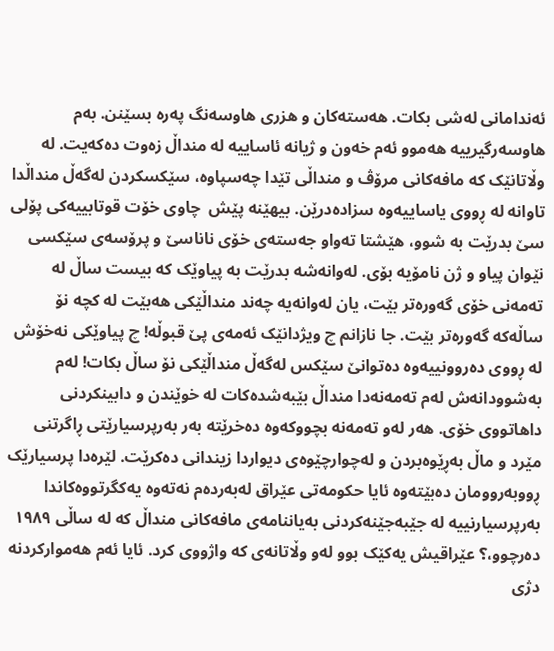ئەندامانی لەشی بکات. هەستەکان و هزری هاوسەنگ پەرە بسێنن. بەم هاوسەرگیرییە هەموو ئەم خەون و ژیانە ئاساییە لە منداڵ زەوت دەکەیت. لە وڵاتانێک کە مافەکانی مرۆڤ و منداڵی تێدا چەسپاوە، سێکسکردن لەگەڵ منداڵدا تاوانە لە ڕووی یاساییەوە سزادەدرێن. بیهێنە پێش  چاوی خۆت قوتابییەکی پۆلی سێ بدرێت بە شوو، هێشتا تەواو جەستەی خۆی ناناسێ و پرۆسەی سێکسی نێوان پیاو و ژن نامۆیە بۆی. لەوانەشە بدرێت بە پیاوێک کە بیست ساڵ لە تەمەنی خۆی گەورەتر بێت، یان لەوانەیە چەند منداڵێکی هەبێت لە کچە نۆ ساڵەکە گەورەتر بێت. جا نازانم چ ویژدانێک ئەمەی پێ قبوڵە! چ پیاوێکی نەخۆش لە ڕووی دەروونییەوە دەتوانێ سێکس لەگەڵ منداڵێکی نۆ ساڵ بکات! لەم بەشوودانەش لەم تەمەنەدا منداڵ بێبەشدەکات لە خوێندن و دابینکردنی داهاتووی خۆی. هەر لەو تەمەنە بچووکەوە دەخرێتە بەر بەرپرسیارێتی ڕاگرتنی مێرد و ماڵ بەڕێوەبردن و لەچوارچێوەی دیواردا زیندانی دەکرێت. لێرەدا پرسیارێک ڕووبەروومان دەبێتەوە ئایا حکومەتی عێراق لەبەردەم نەتەوە یەکگرتووەکاندا بەرپرسیارنییە لە جێبەجێنەکردنی بەیاننامەی مافەکانی منداڵ کە لە ساڵی ١٩٨٩ دەرچوو،؟ عێراقیش یەکێک بوو لەو وڵاتانەی کە واژووی کرد. ئایا ئەم هەموارکردنە دژی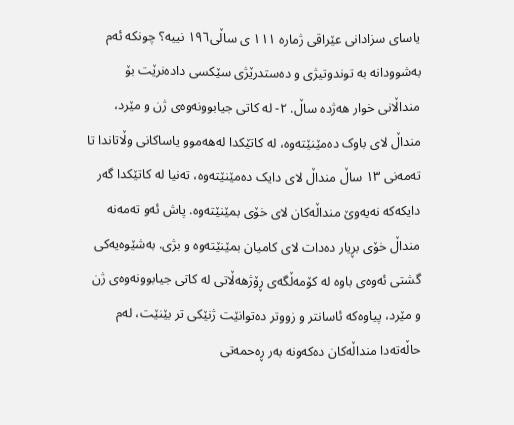یاسای سزادانی عێراقی ژمارە ١١١ ی ساڵی١٩٦ نییە؟ چونکە ئەم بەشوودانە بە توندوتیژی و دەستدرێژی سێکسی دادەنرێت بۆ منداڵانی خوار هەژدە ساڵ. ٢- لە کاتی جیابوونەوەی ژن و مێرد، منداڵ لای باوک دەمێنێتەوە، لە کاتێکدا لەهەموو یاساکانی وڵاتاندا تا تەمەنی ١٣ ساڵ منداڵ لای دایک دەمێنێتەوە، تەنیا لە کاتێکدا گەر دایکەکە نەیەوێ منداڵەکان لای خۆی بمێنێتەوە. پاش ئەو تەمەنە منداڵ خۆی بڕیار دەدات لای کامیان بمێنێتەوە و بژی. بەشێوەیەکی گشتی ئەوەی باوە لە کۆمەڵگەی ڕۆژهەڵاتی لە کاتی جیابوونەوەی ژن و مێرد، پیاوەکە ئاسانتر و زووتر دەتوانێت ژنێکی تر بێنێت، لەم حاڵەتەدا منداڵەکان دەکەونە بەر ڕەحمەتی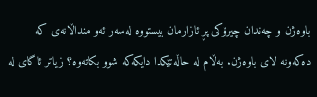باوەژن و چەندان چیرۆکی پڕ ئازارمان بیستووە لەسەر ئەو منداڵانەی کە دەکەونە لای باوەژن. بەڵام لە حاڵەتێکدا دایکەکە شوو بکاتەوە؟ زیاتر ئاگای لە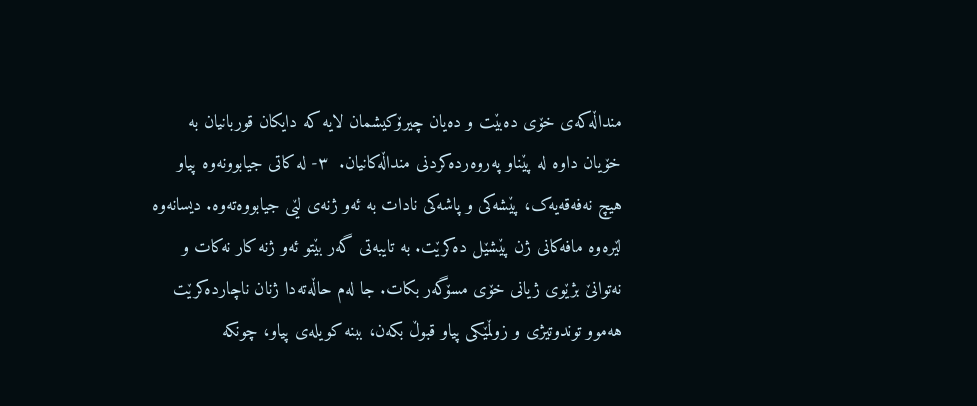منداڵەکەی خۆی دەبێت و دەیان چیرۆکیشمان لایە کە دایکان قوربانیان بە خۆیان داوە لە پێناو پەروەردەکردنی منداڵەکانیان.  ٣- لە کاتی جیابوونەوە پیاو هیچ نەفەقەیەک، پێشەکی و پاشەکی نادات بە ئەو ژنەی لێی جیابووەتەوە. دیسانەوە لێرەوە مافەکانی ژن پێشێل دەکرێت. بە تایبەتی گەر بێتو ئەو ژنە کار نەکات و نەتوانێ بژێوی ژیانی خۆی مسۆگەر بکات. جا لەم حاڵەتەدا ژنان ناچاردەکرێت هەموو توندوتیژی و زوڵمێکی پیاو قبوڵ بکەن، ببنە کویلەی پیاو، چونکە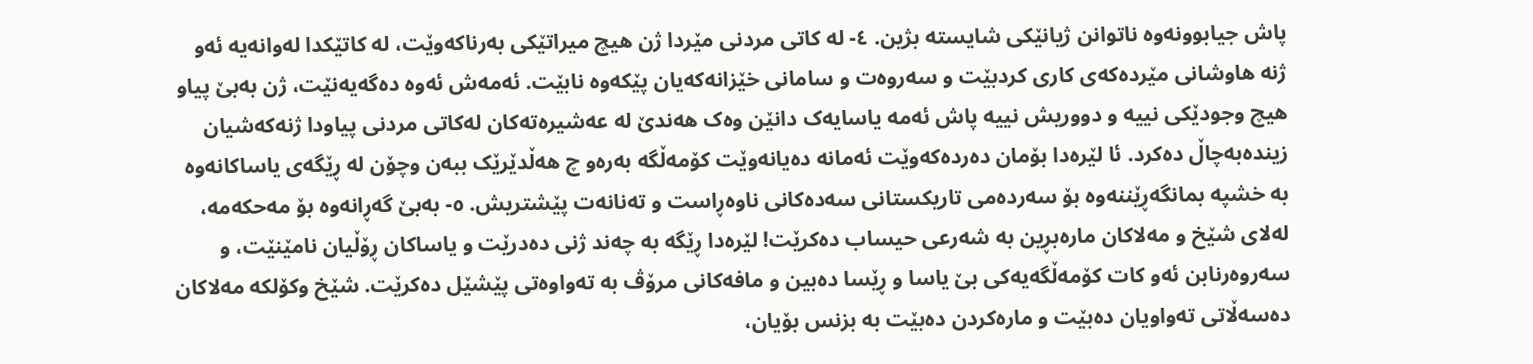پاش جیابوونەوە ناتوانن ژیانێکی شایستە بژین. ٤- لە کاتی مردنی مێردا ژن هیچ میراتێکی بەرناکەوێت، لە کاتێکدا لەوانەیە ئەو ژنە هاوشانی مێردەکەی کاری کردبێت و سەروەت و سامانی خێزانەکەیان پێکەوە نابێت. ئەمەش ئەوە دەگەیەنێت، ژن بەبێ پیاو هیچ وجودێکی نییە و دووریش نییە پاش ئەمە یاسایەک دانێن وەک هەندێ لە عەشیرەتەکان لەکاتی مردنی پیاودا ژنەکەشیان زیندەبەچاڵ دەکرد. ئا لێرەدا بۆمان دەردەکەوێت ئەمانە دەیانەوێت کۆمەڵگە بەرەو چ هەڵدێرێک ببەن وچۆن لە ڕێگەی یاساکانەوە بە خشپە بمانگەڕێننەوە بۆ سەردەمی تاریکستانی سەدەکانی ناوەڕاست و تەنانەت پێشتریش. ٥- بەبێ گەڕانەوە بۆ مەحکەمە، لەلای شێخ و مەلاکان مارەبڕین بە شەرعی حیساب دەکرێت! لێرەدا ڕێگە بە چەند ژنی دەدرێت و یاساکان ڕۆڵیان نامێنێت، و سەروەرنابن ئەو کات کۆمەڵگەیەکی بێ یاسا و ڕێسا دەبین و مافەکانی مرۆڤ بە تەواوەتی پێشێل دەکرێت. شێخ وکۆلکە مەلاکان دەسەڵاتی تەواویان دەبێت و مارەکردن دەبێت بە بزنس بۆیان،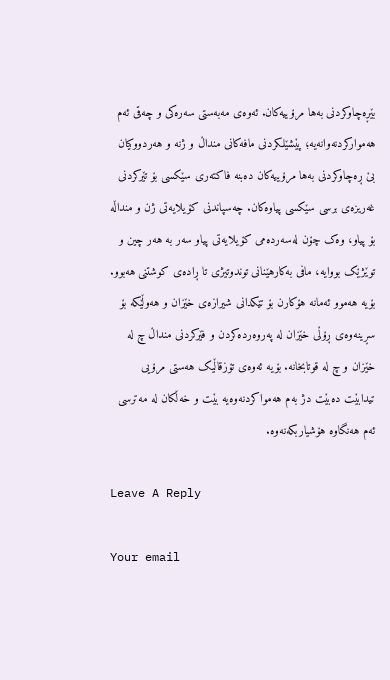بێڕەچاوکردنی بەها مرۆییەکان. ئەوەی مەبەستی سەرەکی و چەقی ئەم هەموارکردنەوانەیە؛ پێشێلکردنی مافەکانی منداڵ و ژنە و هەردووکیان بێ ڕەچاوکردنی بەها مرۆییەکان دەبنە فاکتەری سێکسی بۆ تێرکردنی غەریزەی برسی سێکسی پیاوەکان. چەسپاندنی کۆیلایەتی ژن و منداڵە بۆ پیاو، وەک چۆن لەسەردەمی کۆیلایەتی پیاو سەر بە هەر چین و توێژێک بووایە، مافی بەکارهێنانی توندوتیژی تا ڕادەی کوشتنی هەبوو. بۆیە هەموو ئەمانە هۆکارن بۆ تێکدانی شیرازەی خێزان و هەوڵێکە بۆ سڕینەوەی ڕۆڵی خێزان لە پەروەردەکردن و فێرکردنی منداڵ چ لە خێزان و چ لە قوتابخانە. بۆیە ئەوەی تۆزقاڵیک هەستی مرۆیی تیدابێت دەبێت دژ بەم هەمواکردنەوەیە بێت و خەڵكان لە مەترسی ئەم هەنگاوە هۆشیاربکەنەوە.

Leave A Reply

Your email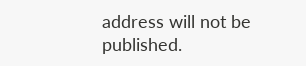address will not be published.